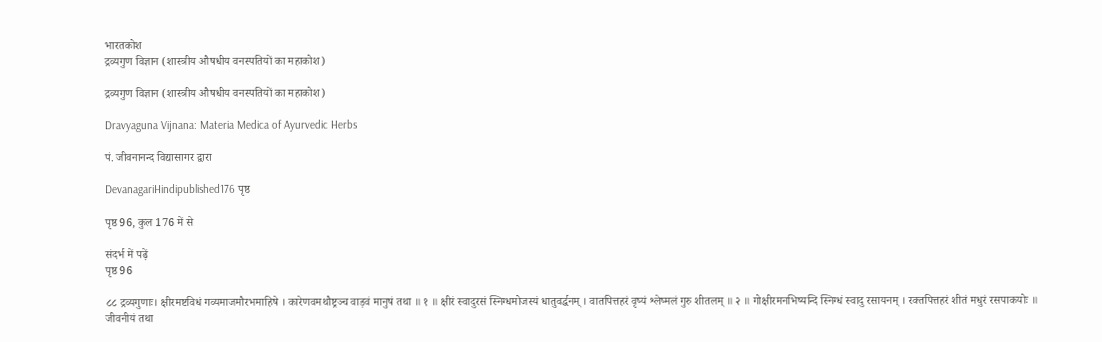भारतकोश
द्रव्यगुण विज्ञान (शास्त्रीय औषधीय वनस्पतियों का महाकोश)

द्रव्यगुण विज्ञान (शास्त्रीय औषधीय वनस्पतियों का महाकोश)

Dravyaguna Vijnana: Materia Medica of Ayurvedic Herbs

पं. जीवनानन्द विद्यासागर द्वारा

DevanagariHindipublished176 पृष्ठ

पृष्ठ 96, कुल 176 में से

संदर्भ में पढ़ें
पृष्ठ 96

८८ द्रव्यगुणाः। क्षीरमष्टविधं गव्यमाजमौरभमाहिषे । कारेणवमथौष्ट्रञ्च वाड़वं मानुषं तथा ॥ १ ॥ क्षीरं स्वादुरसं स्निग्धमोजस्यं धातुवर्द्धनम् । वातपित्तहरं वृष्यं श्लेष्मलं गुरु शीतलम् ॥ २ ॥ गोक्षीरमनभिष्यन्दि स्निग्धं स्वादु रसायनम् । रक्तपित्तहरं शीतं मधुरं रसपाकयोः ॥ जीवनीयं तथा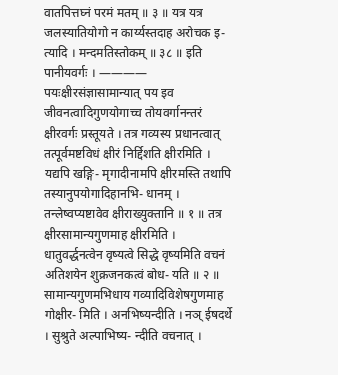वातपित्तघ्नं परमं मतम् ॥ ३ ॥ यत्र यत्र जलस्यातियोगो न कार्य्यस्तदाह अरोचक इ- त्यादि । मन्दमतिस्तोकम् ॥ ३८ ॥ इति पानीयवर्गः । ———— पयःक्षीरसंज्ञासामान्यात् पय इव जीवनत्वादिगुणयोगाच्च तोयवर्गानन्तरं क्षीरवर्गः प्रस्तूयते । तत्र गव्यस्य प्रधानत्वात् तत्पूर्वमष्टविधं क्षीरं निर्द्दिशति क्षीरमिति । यद्यपि खङ्गि- मृगादीनामपि क्षीरमस्ति तथापि तस्यानुपयोगादिहानभि- धानम् । तन्लेष्वप्यष्टावेव क्षीराख्युक्तानि ॥ १ ॥ तत्र क्षीरसामान्यगुणमाह क्षीरमिति । धातुवर्द्धनत्वेन वृष्यत्वे सिद्धे वृष्यमिति वचनं अतिशयेन शुक्रजनकत्वं बोध- यति ॥ २ ॥ सामान्यगुणमभिधाय गव्यादिविशेषगुणमाह गोक्षीर- मिति । अनभिष्यन्दीति । नञ् ईषदर्थे । सुश्रुते अल्पाभिष्य- न्दीति वचनात् ।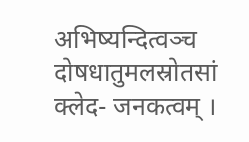अभिष्यन्दित्वञ्च दोषधातुमलस्रोतसां क्लेद- जनकत्वम् ।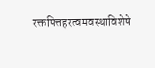रक्तपित्तहरत्वमवस्थाविशेषे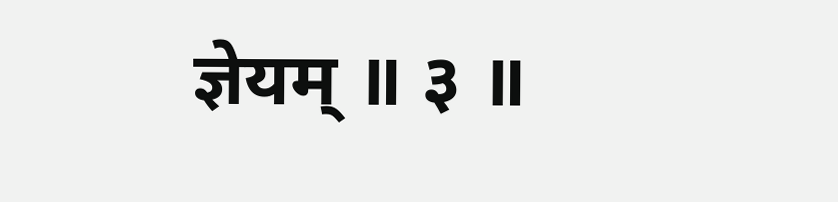ज्ञेयम् ॥ ३ ॥